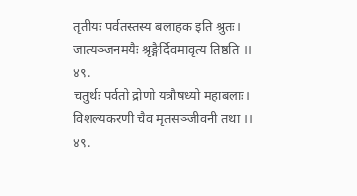तृतीयः पर्वतस्तस्य बलाहक इति श्रुतः। जात्यञ्जनमयैः श्रृङ्गैर्दिवमावृत्य तिष्ठति ।। ४९.
चतुर्थः पर्वतो द्रोणो यत्रौषध्यो महाबलाः। विशल्यकरणी चैव मृतसञ्जीवनी तथा ।। ४९.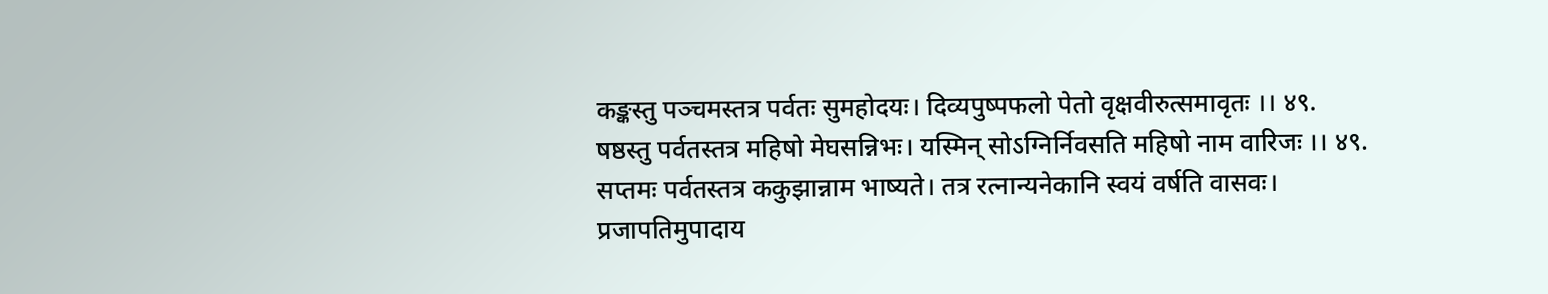कङ्कस्तु पञ्चमस्तत्र पर्वतः सुमहोदयः। दिव्यपुष्पफलो पेतो वृक्षवीरुत्समावृतः ।। ४९.
षष्ठस्तु पर्वतस्तत्र महिषो मेघसन्निभः। यस्मिन् सोऽग्निर्निवसति महिषो नाम वारिजः ।। ४९.
सप्तमः पर्वतस्तत्र ककुझान्नाम भाष्यते। तत्र रत्नान्यनेकानि स्वयं वर्षति वासवः। प्रजापतिमुपादाय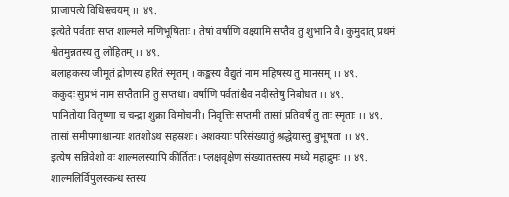प्राजापत्ये विधिस्त्वयम् ।। ४९.
इत्येते पर्वताः सप्त शाल्मले मणिभूषिताः । तेषां वर्षाणि वक्ष्यामि सप्तैव तु शुभानि वै। कुमुदात् प्रथमं श्वेतमुन्नतस्य तु लोहितम् ।। ४९.
बलाहकस्य जीमूतं द्रोणस्य हरितं स्मृतम् । कङ्कस्य वैद्युतं नाम महिषस्य तु मानसम् ।। ४९.
ककुदः सुप्रभं नाम सप्तैतानि तु सप्तधा। वर्षाणि पर्वतांश्चैव नदीस्तेषु निबोधत ।। ४९.
पानितोया वितृष्णा च चन्द्रा शुक्रा विमोचनी। निवृत्तिः सप्तमी तासां प्रतिवर्षं तु ताः स्मृताः ।। ४९.
तासां समीपगाश्चान्याः शतशोऽथ सहस्रशः। अशक्याः परिसंख्यातुं श्रद्धेयास्तु बुभूषता ।। ४९.
इत्येष सन्निवेशो वः शाल्मलस्यापि कीर्तितः। प्लक्षवृक्षेण संख्यातस्तस्य मध्ये महाद्रुमः ।। ४९.
शाल्मलिर्विपुलस्कन्ध स्तस्य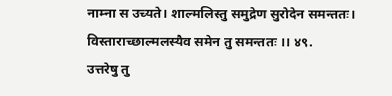नाम्ना स उच्यते। शाल्मलिस्तु समुद्रेण सुरोदेन समन्ततः। विस्ताराच्छाल्मलस्यैव समेन तु समन्ततः ।। ४९.
उत्तरेषु तु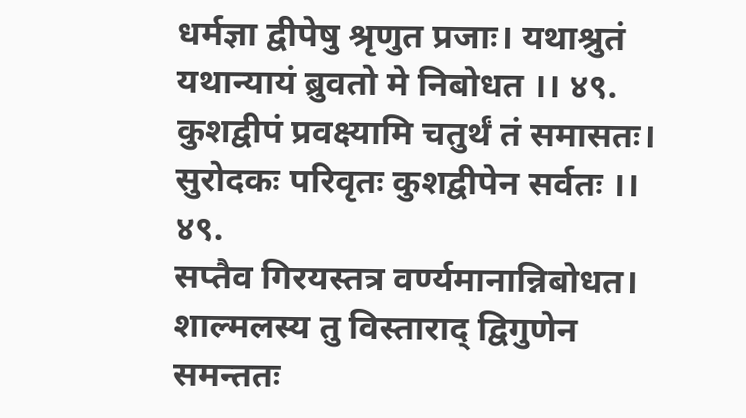धर्मज्ञा द्वीपेषु श्रृणुत प्रजाः। यथाश्रुतं यथान्यायं ब्रुवतो मे निबोधत ।। ४९.
कुशद्वीपं प्रवक्ष्यामि चतुर्थं तं समासतः। सुरोदकः परिवृतः कुशद्वीपेन सर्वतः ।। ४९.
सप्तैव गिरयस्तत्र वर्ण्यमानान्निबोधत। शाल्मलस्य तु विस्ताराद् द्विगुणेन समन्ततः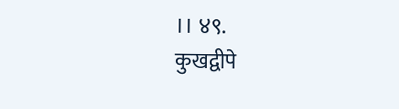।। ४९.
कुखद्वीपे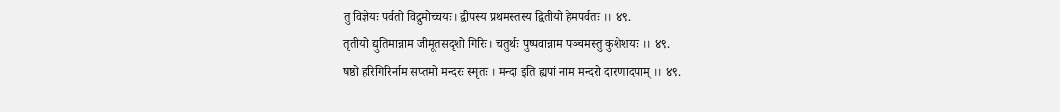तु विज्ञेयः पर्वतो विद्रुमोच्चयः। द्वीपस्य प्रथमस्तस्य द्वितीयो हेमपर्वतः ।। ४९.
तृतीयो द्युतिमान्नाम जीमूतसदृशो गिरिः। चतुर्थः पुष्पवान्नाम पञ्चमस्तु कुशेशयः ।। ४९.
षष्ठो हरिगिरिर्नाम सप्तमो मन्दरः स्मृतः । मन्दा इति ह्यपां नाम मन्दरो दारणादपाम् ।। ४९.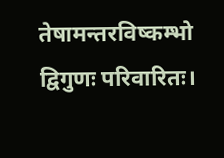तेषामन्तरविष्कम्भो द्विगुणः परिवारितः।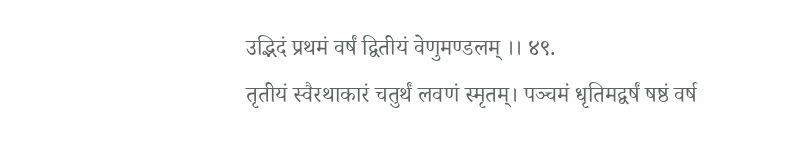उद्भिदं प्रथमं वर्षं द्वितीयं वेणुमण्डलम् ।। ४९.
तृतीयं स्वैरथाकारं चतुर्थं लवणं स्मृतम्। पञ्चमं धृतिमद्वर्षं षष्ठं वर्ष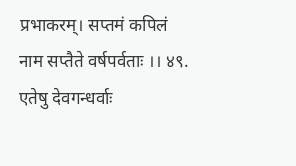प्रभाकरम्। सप्तमं कपिलं नाम सप्तैते वर्षपर्वताः ।। ४९.
एतेषु देवगन्धर्वाः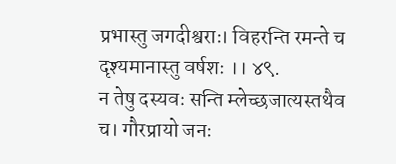प्रभास्तु जगदीश्वराः। विहरन्ति रमन्ते च दृश्यमानास्तु वर्षशः ।। ४९.
न तेषु दस्यवः सन्ति म्लेच्छजात्यस्तथैव च। गौरप्रायो जनः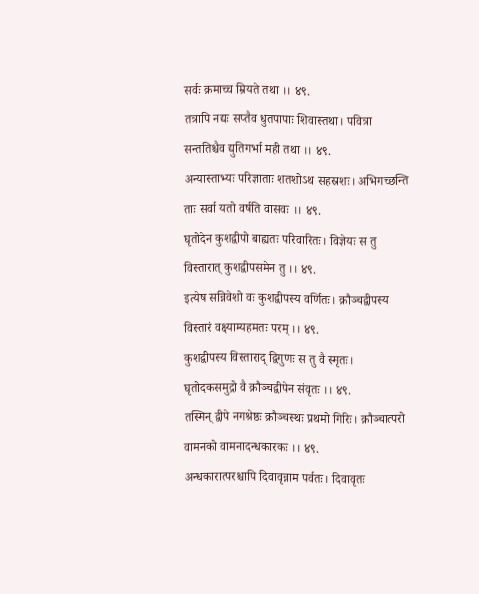सर्वः क्रमाच्च म्रियते तथा ।। ४९.
तत्रापि नद्यः सप्तैव धुतपापाः शिवास्तथा। पवित्रा सन्ततिश्चैव द्युतिगर्भा मही तथा ।। ४९.
अन्यास्ताभ्यः परिज्ञाताः शतशोऽथ सहस्रशः। अभिगच्छन्ति ताः सर्वा यतो वर्षति वासवः ।। ४९.
घृतोदेन कुशद्वीपो बाह्यतः परिवारितः। विज्ञेयः स तु विस्तारात् कुशद्वीपसमेन तु ।। ४९.
इत्येष सन्निवेशो वः कुशद्वीपस्य वर्णितः। क्रौञ्चद्वीपस्य विस्तारं वक्ष्याम्यहमतः परम् ।। ४९.
कुशद्वीपस्य विस्ताराद् द्विगुणः स तु वै स्मृतः। घृतोदकसमुद्रो वै क्रौञ्चद्वीपेन संवृतः ।। ४९.
तस्मिन् द्वीपे नगश्रेष्ठः क्रौञ्चस्थः प्रथमो गिरिः। क्रौञ्चात्परो वामनको वामनादन्धकारकः ।। ४९.
अन्धकारात्परश्चापि दिवावृन्नाम पर्वतः। दिवावृतः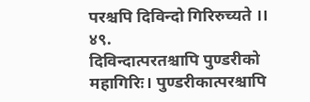परश्चपि दिविन्दो गिरिरुच्यते ।। ४९.
दिविन्दात्परतश्चापि पुण्डरीको महागिरिः। पुण्डरीकात्परश्चापि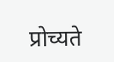प्रोच्यते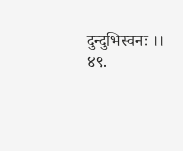दुन्दुभिस्वनः ।। ४९.